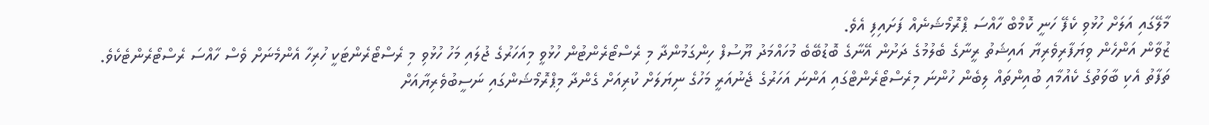މާލޭގައި އަލަށް ހުޅުވި ކެފޭ ހަނީ ކޮމްބް ހާއްސަ ޕްރޮމޯޝަނެއް ފަށައިފި އެވެ.
ޒުވާން އަންހެން ވިޔަފާރިވެރިޔާ އައިޝަތު ރީނާގެ ބެލުމުގެ ދަށުން އޭނާގެ ބޮޑުބޭބެ މުހައްމަދު ޔޫސުފް ހިންގަމުންދާ މި ރެސްޓޯރެންޓުން ހުޅުވީ މިއަހަރުގެ ޖުލައި މަހު ހުޅުވި މި ރެސްޓޯރެންޓަކީ ހުރިހާ އެންމެނަށް ވެސް ހާއްސަ ރެސްޓޯރެންޓެކެވެ.
ތަފާތު އެކި ބާވަތުގެ ކެއުމާއި ބުއިންތައް ލިބެން ހުންނަ މިރެސްޓޯރެންޓްގައި އަންނަ އަހަރުގެ ޖެނުއަރީ މަހުގެ ނިޔަލަށް ކުރިއަށް ގެންދާ މިޕްރޮމޯޝަންގައި ނަސީބުވެރިޔާއަށް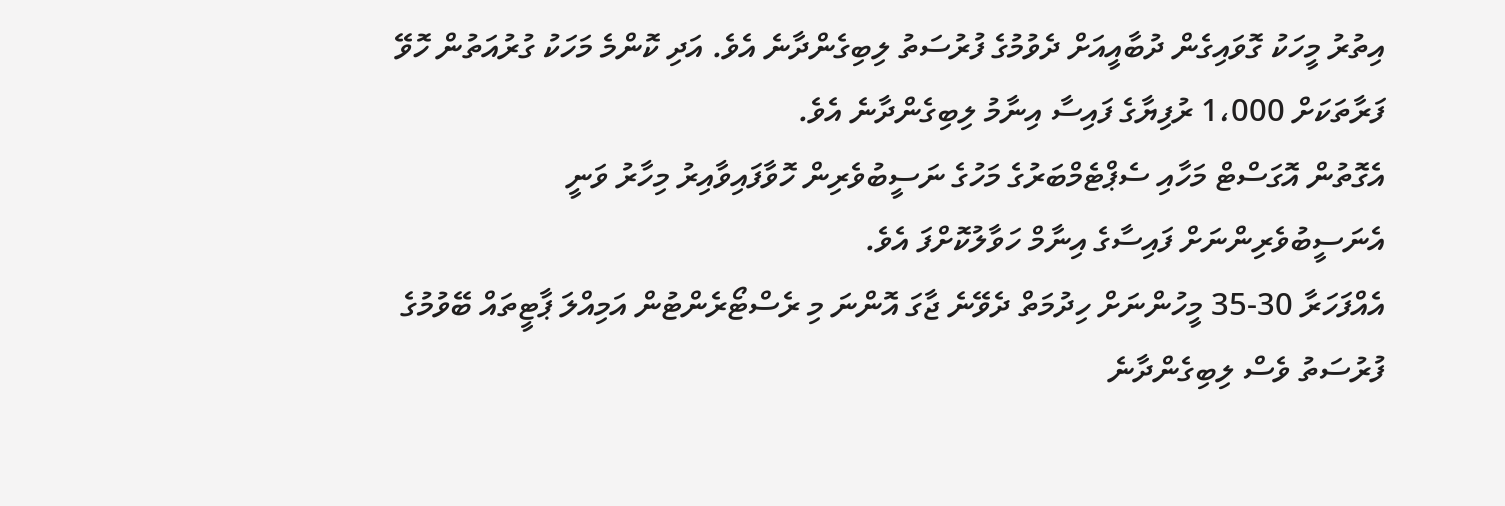އިތުރު މީހަކު ގޮވައިގެން ދުބާއީއަށް ދެވުމުގެ ފުރުސަތު ލިބިގެންދާނެ އެވެ. އަދި ކޮންމެ މަހަކު ގުރުއަތުން ހޮވޭ ފަރާތަކަށް 1،000 ރުފިޔާގެ ފައިސާ އިނާމު ލިބިގެންދާނެ އެވެ.
އެގޮތުން އޮގަސްޓް މަހާއި ސެޕްޓެމްބަރުގެ މަހުގެ ނަސީބުވެރިން ހޮވާފައިވާއިރު މިހާރު ވަނީ އެނަސީބުވެރިންނަށް ފައިސާގެ އިނާމް ހަވާލުކޮށްފަ އެވެ.
އެއްފަހަރާ 30-35 މީހުންނަށް ހިދުމަތް ދެވޭނެ ޖާގަ އޮންނަ މި ރެސްޓޯރެންޓުން އަމިއްލަ ޕާޓީތައް ބޭވުމުގެ ފުރުސަތު ވެސް ލިބިގެންދާނެ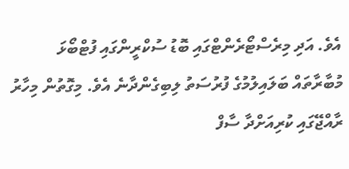އެވެ. އަދި މިރެސްޓޯރެންޓްގައި ބޮޑު ސުކްރީންގައި ފުޓްބޯޅަ މުބާރާތައް ބަލައިލުމުގެ ފުރުސަތު ލިބިގެންދާނެ އެވެ. މިގޮތުން މިހާރު ރާއްޖޭގައި ކުރިއަށްދާ ސާފް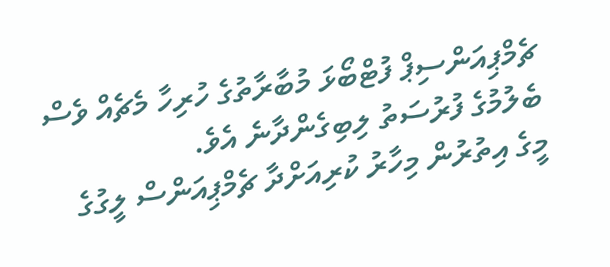ޗެމްޕިއަންސިޕް ފުޓްބޯޅަ މުބާރާތުގެ ހުރިހާ މެޗެއް ވެސް ބެލުމުގެ ފުރުސަތު ލިބިގެންދާނެ އެވެ.
މީގެ އިތުރުން މިހާރު ކުރިއަށްދާ ޗެމްޕިއަންސް ލީގުގެ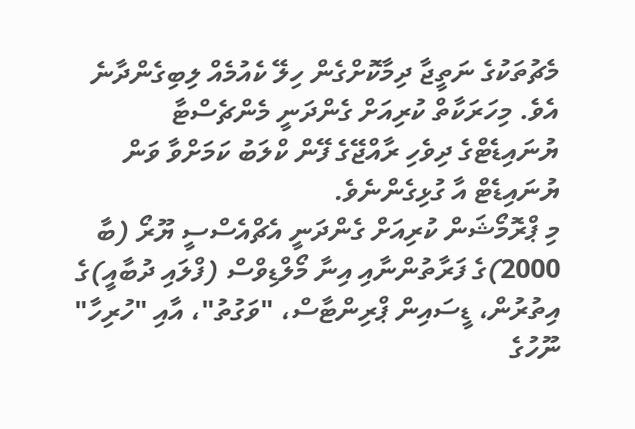މެޗުތަކުގެ ނަތީޖާ ދިމާކޮށްގެން ހިލޭ ކެއުމެއް ލިބިގެންދާނެ އެވެ. މިހަރަކާތް ކުރިއަށް ގެންދަނީ މެންޗެސްޓާ ޔުނައިޑެޓްގެ ދިވެހި ރާއްޖޭގެ ފޭން ކްލަބު ކަމަށްވާ ވަން ޔުނައިޑެޓް އާ ގުޅިގެންނެވެ.
މި ޕްރޮމޯޝަން ކުރިއަށް ގެންދަނީ އެޗްއެސްސީ ޔޫރޯ (ބާ 2000)ގެ ފަރާތުންނާއި އިނާ މޯލްޑިވްސް (ފްލައި ދުބާއީ)ގެ އިތުރުން، ޑީސައިން ޕްރިންޓާސް، "ވަގުތު"، އާއި "ހުރިހާ" ނޫހުގެ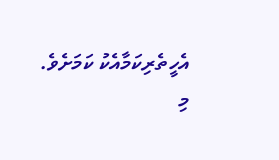އެހީތެރިކަމާއެކު ކަމަށެވެ.
މި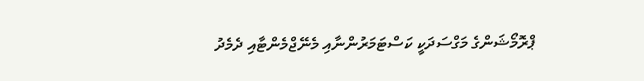ޕްރޮމޯޝަންގެ މަގްސަދަކީ ކަސްޓަމަރުންނާއި މެނޭޖްމެންޓާއި ދެމެދު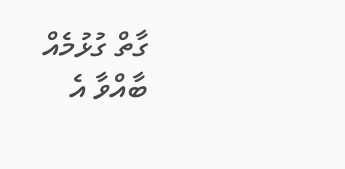ގާތް ގުޅުމެއް ބާއްވާ އެ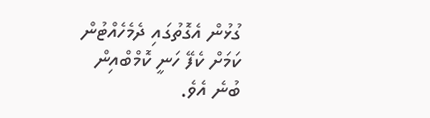ގުޅުން އެގޮތުގައި ދެމެހެއްޓުން ކަމަށް ކެފޭ ހަނީ ކޮމްބްއިން ބުނެ އެވެ.